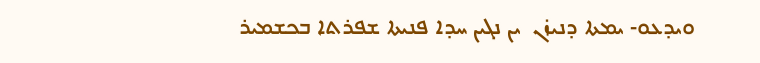ܘܝܕܥܘ- ܝܡܬܐ ܕܢܝܙ̇ܢ  ܝܢ ܢܓܝܢ ܚܕܐ ܦܢܝܬܐ ܫܦܪܬܐ ܒܟܫܡܝܪ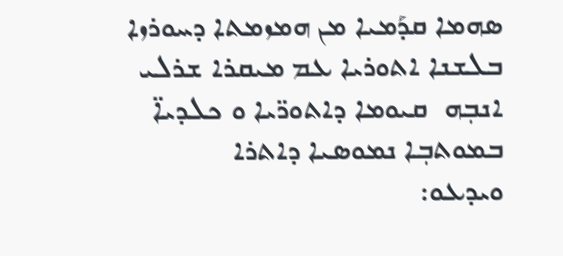ܣܗܡܐ ܩܕܰܡܝܐ ܡܢ ܗܡܙܡܬܐ ܕܚܘܪܙܐ ܒܠܫܢܐ ܐܬܘܪܝܐ ܥܡ ܡܝܩܪܐ ܫܪܠܝ ܐܢܒܼܗ  ܩܝܘܡܐ ܕܐܬܘܪ̈ܝܐ ܘ ܟܠܕܝܐ̈ ܒܡܘܬܒܼܐ ܢܡܘܣܝܐ ܕܐܬܪܐ
ܘܝܕܥܘ: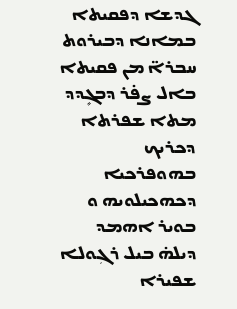ܓܕܫܐ ܕܦܩܝܬܐ ܒܡܐܢܐ ܕܒܝܪܘܬ
ܚܒܪܐ̈ ܡܢ ܦܩܝܬܐ ܒܐܠ ܨܦ̇ܪ ܕܒܓܻܕܕ
ܡܬܐ ܫܦܪܬܐ ܕܟܪܝܟ ܒܗܘܦܪܟܝܐ ܕܟܗܟܝܠܘܝܗ ܘ ܒܘܝܪ ܐܗܡܕ ܕܝܠܗ̇ ܒܝܠ ܪܓܼܘܠܐ ܫܦܝܪܐ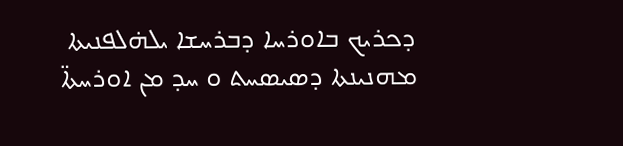ܕܟܪܝܟ ܒܐܘܪܚܐ ܕܒܪܚܫܐ ܝܠܗ̇ܠܦܢܝܬܐ ܡܗܢܝܢܬܐ ܕܣܝܣܚܬ ܘ ܚܕ ܡܢ ܐܘܪܚܬܐ̈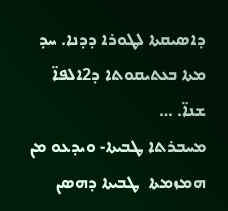ܕܐܣܝܩܬܐ ܠܛܘܪܐ ܕܕܢܐ. ܚܕ ܡܬܐ ܒܥܬܝܩܘܬܐ ܕ2ܐܠܦܐ̈ ܫܢܐ̈. …
ܡܚܒܪܬܐ ܛܒܝܬܐ- ܘܝܕܥܘ ܡܢ ܗܡܙܡܬܐ  ܛܒܝܬܐ ܕܗܣܢ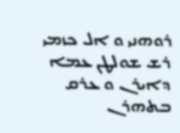ܪܘܗܢܝ ܘ ܐܠ ܟܙܡܝ ܪܫ ܫܘܠܛܢ ܥܡܐ ܕܐܝܪܢ ܘ ܥܪܩ ܒܬܗܪܢ